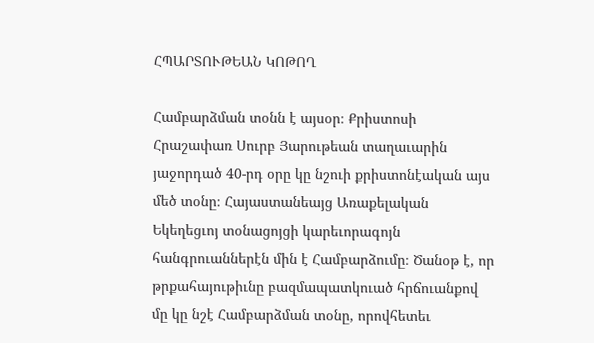ՀՊԱՐՏՈՒԹԵԱՆ ԿՈԹՈՂ

Համբարձման տօնն է այսօր։ Քրիստոսի Հրաշափառ Սուրբ Յարութեան տաղաւարին յաջորդած 40-րդ օրը կը նշուի քրիստոնէական այս մեծ տօնը։ Հայաստանեայց Առաքելական Եկեղեցւոյ տօնացոյցի կարեւորագոյն հանգրուաններէն մին է Համբարձումը։ Ծանօթ է, որ թրքահայութիւնը բազմապատկուած հրճուանքով մը կը նշէ Համբարձման տօնը, որովհետեւ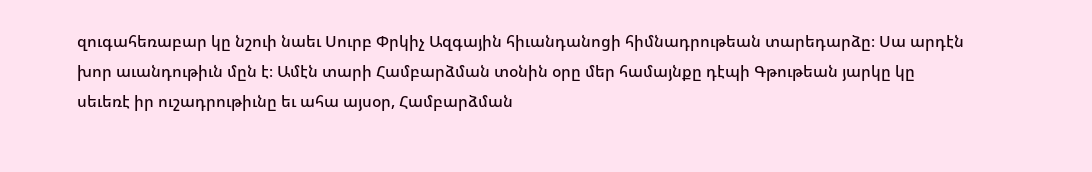զուգահեռաբար կը նշուի նաեւ Սուրբ Փրկիչ Ազգային հիւանդանոցի հիմնադրութեան տարեդարձը։ Սա արդէն խոր աւանդութիւն մըն է։ Ամէն տարի Համբարձման տօնին օրը մեր համայնքը դէպի Գթութեան յարկը կը սեւեռէ իր ուշադրութիւնը եւ ահա այսօր, Համբարձման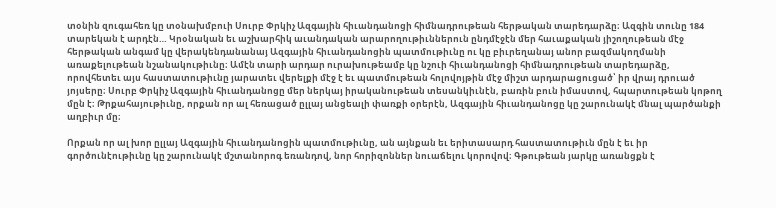տօնին զուգահեռ կը տօնախմբուի Սուրբ Փրկիչ Ազգային հիւանդանոցի հիմնադրութեան հերթական տարեդարձը։ Ազգին տունը 184 տարեկան է արդէն… Կրօնական եւ աշխարհիկ աւանդական արարողութիւններուն ընդմէջէն մեր հաւաքական յիշողութեան մէջ հերթական անգամ կը վերակենդանանայ Ազգային հիւանդանոցին պատմութիւնը ու կը բիւրեղանայ անոր բազմակողմանի առաքելութեան նշանակութիւնը։ Ամէն տարի արդար ուրախութեամբ կը նշուի հիւանդանոցի հիմնադրութեան տարեդարձը, որովհետեւ այս հաստատութիւնը յարատեւ վերելքի մէջ է եւ պատմութեան հոլովոյթին մէջ միշտ արդարացուցած՝ իր վրայ դրուած յոյսերը։ Սուրբ Փրկիչ Ազգային հիւանդանոցը մեր ներկայ իրականութեան տեսանկիւնէն, բառին բուն իմաստով, հպարտութեան կոթող մըն է։ Թրքահայութիւնը, որքան որ ալ հեռացած ըլլայ անցեալի փառքի օրերէն, Ազգային հիւանդանոցը կը շարունակէ մնալ պարծանքի աղբիւր մը։

Որքան որ ալ խոր ըլլայ Ազգային հիւանդանոցին պատմութիւնը, ան այնքան եւ երիտասարդ հաստատութիւն մըն է եւ իր գործունէութիւնը կը շարունակէ մշտանորոգ եռանդով, նոր հորիզոններ նուաճելու կորովով։ Գթութեան յարկը առանցքն է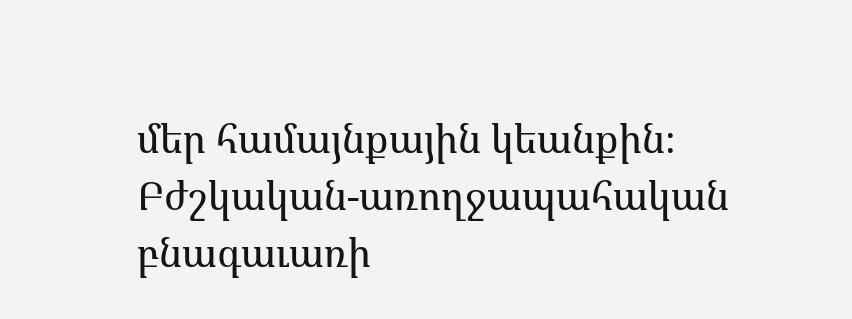մեր համայնքային կեանքին։ Բժշկական-առողջապահական բնագաւառի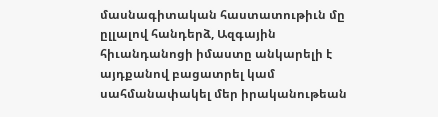մասնագիտական հաստատութիւն մը ըլլալով հանդերձ, Ազգային հիւանդանոցի իմաստը անկարելի է այդքանով բացատրել կամ սահմանափակել մեր իրականութեան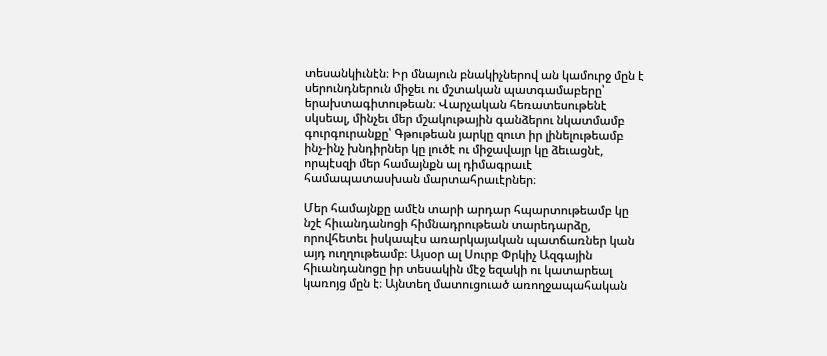տեսանկիւնէն։ Իր մնայուն բնակիչներով ան կամուրջ մըն է սերունդներուն միջեւ ու մշտական պատգամաբերը՝ երախտագիտութեան։ Վարչական հեռատեսութենէ սկսեալ, մինչեւ մեր մշակութային գանձերու նկատմամբ գուրգուրանքը՝ Գթութեան յարկը զուտ իր լինելութեամբ ինչ-ինչ խնդիրներ կը լուծէ ու միջավայր կը ձեւացնէ, որպէսզի մեր համայնքն ալ դիմագրաւէ համապատասխան մարտահրաւէրներ։

Մեր համայնքը ամէն տարի արդար հպարտութեամբ կը նշէ հիւանդանոցի հիմնադրութեան տարեդարձը, որովհետեւ իսկապէս առարկայական պատճառներ կան այդ ուղղութեամբ։ Այսօր ալ Սուրբ Փրկիչ Ազգային հիւանդանոցը իր տեսակին մէջ եզակի ու կատարեալ կառոյց մըն է։ Այնտեղ մատուցուած առողջապահական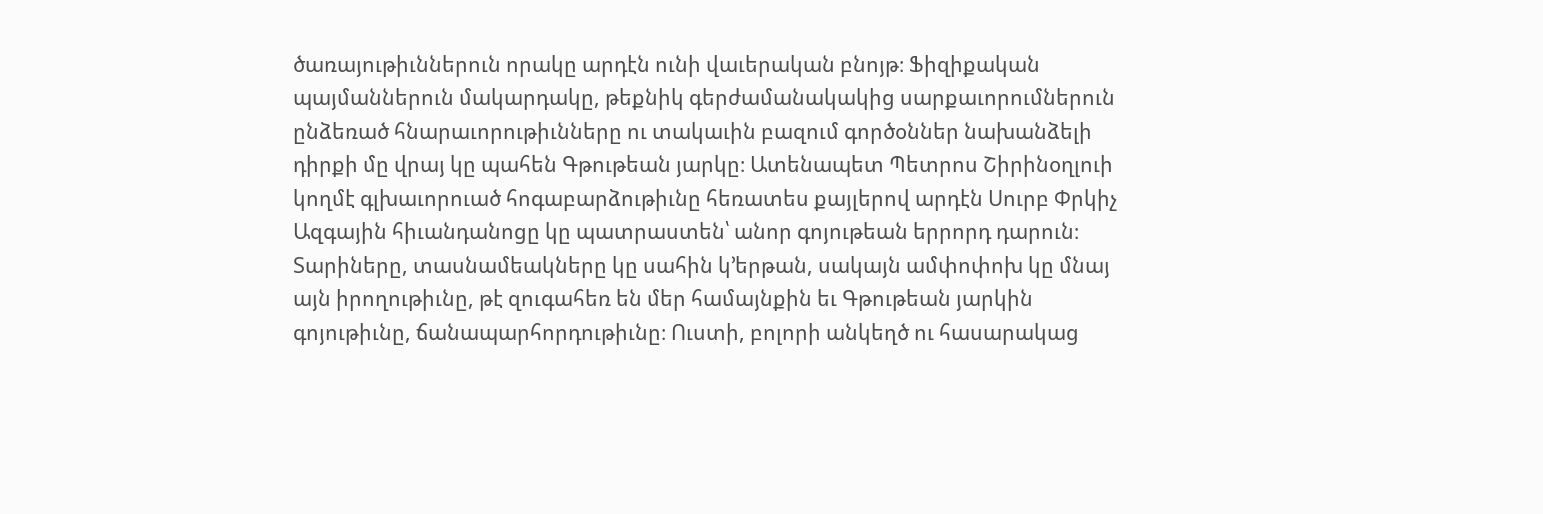ծառայութիւններուն որակը արդէն ունի վաւերական բնոյթ։ Ֆիզիքական պայմաններուն մակարդակը, թեքնիկ գերժամանակակից սարքաւորումներուն ընձեռած հնարաւորութիւնները ու տակաւին բազում գործօններ նախանձելի դիրքի մը վրայ կը պահեն Գթութեան յարկը։ Ատենապետ Պետրոս Շիրինօղլուի կողմէ գլխաւորուած հոգաբարձութիւնը հեռատես քայլերով արդէն Սուրբ Փրկիչ Ազգային հիւանդանոցը կը պատրաստեն՝ անոր գոյութեան երրորդ դարուն։ Տարիները, տասնամեակները կը սահին կ՚երթան, սակայն ամփոփոխ կը մնայ այն իրողութիւնը, թէ զուգահեռ են մեր համայնքին եւ Գթութեան յարկին գոյութիւնը, ճանապարհորդութիւնը։ Ուստի, բոլորի անկեղծ ու հասարակաց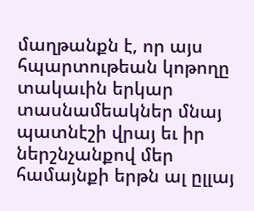մաղթանքն է, որ այս հպարտութեան կոթողը տակաւին երկար տասնամեակներ մնայ պատնէշի վրայ եւ իր ներշնչանքով մեր համայնքի երթն ալ ըլլայ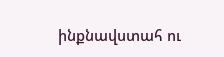ինքնավստահ ու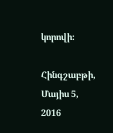կորովի։

Հինգշաբթի, Մայիս 5, 2016